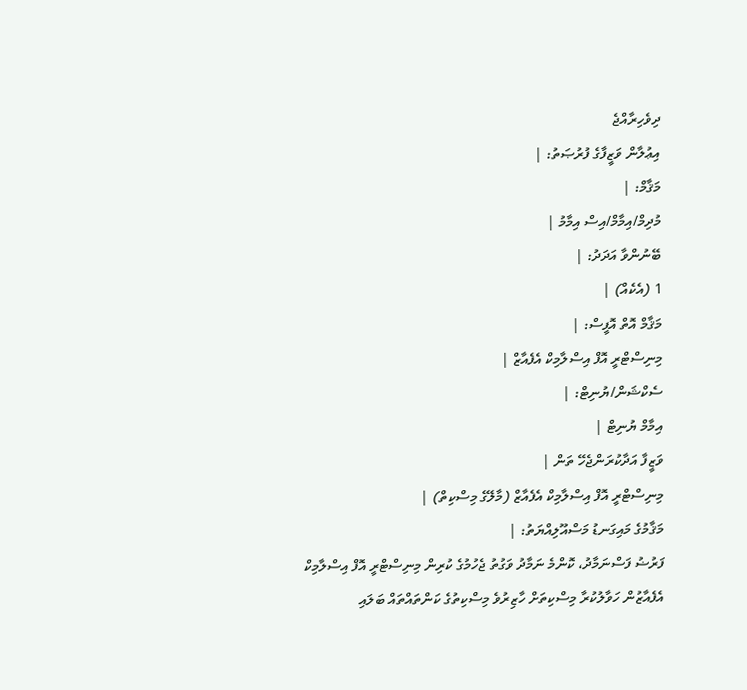ދިވެހިރާއްޖެ
އިޢުލާން ވަޒީފާގެ ފުރުޞަތު: |
މަޤާމް: |
މުދިމް/އިމާމް/އިސް އިމާމު |
ބޭނުންވާ އަދަދު: |
1 (އެކެއް) |
މަޤާމް އޮތް އޮފީސް: |
މިނިސްޓްރީ އޮފް އިސްލާމިކް އެފެއާޒް |
ސެކްޝަން/ޔުނިޓް: |
އިމާމް ޔުނިޓް |
ވަޒީފާ އަދާކުރަންޖެހޭ ތަން |
މިނިސްޓްރީ އޮފް އިސްލާމިކް އެފެއާޒް (މާލޭގެ މިސްކިތް) |
މަޤާމުގެ މައިގަނޑު މަސްއޫލިއްޔަތު: |
ފަރުޟު ފަސްނަމާދު، ކޮންމެ ނަމާދު ވަގުތު ޖެހުމުގެ ކުރިން މިނިސްޓްރީ އޮފް އިސްލާމިކް އެފެއާޒުން ހަވާލުކުރާ މިސްކިތަށް ހާޒިރުވެ މިސްކިތުގެ ކަންތައްތައް ބަލައި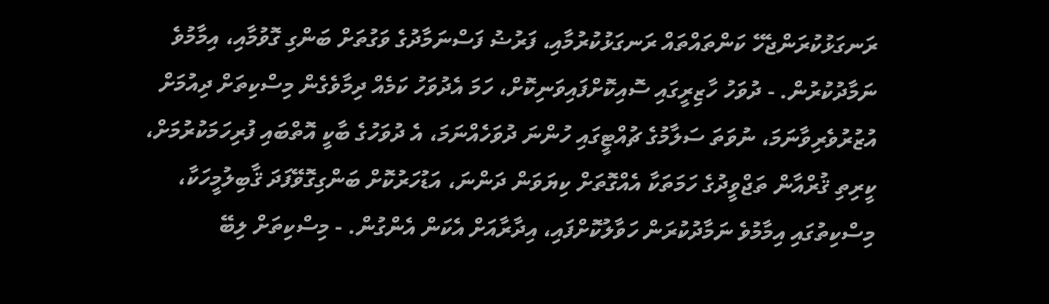ރަނގަޅުކުރަންޖެހޭ ކަންތައްތައް ރަނގަޅުކުރުމާއި، ފަރުޟު ފަސްނަމާދުގެ ވަގުތަށް ބަންގި ގޮވުމާއި، އިމާމުވެ ނަމާދުކުރުން. - ދުވަހު ހާޒިރީގައި ސޮއިކޮށްފައިވަނިކޮށް، ހަމަ އެދުވަހު ކަމެއް ދިމާވެގެން މިސްކިތަށް ދިއުމަށް އުޒުރުވެރިވާނަމަ، ނުވަތަ ސަލާމުގެ ޗުއްޓީގައި ހުންނަ ދުވަހެއްނަމަ، އެ ދުވަހުގެ ބާކީ އޮތްބައި ފުރިހަމަކުރުމަށް، ކީރިތި ޤުރްއާން ތަޖްވީދުގެ ހަމަތަކާ އެއްގޮތަށް ކިޔަވަން ދަންނަ، އަޑުހަރުކޮށް ބަންގިގޮވޭފަދަ ޤާބިލުމީހަކާ، މިސްކިތުގައި އިމާމުވެ ނަމާދުކުރަން ހަވާލުކޮށްފައި، އިދާރާއަށް އެކަން އެންގުން. - މިސްކިތަށް ލިބޭ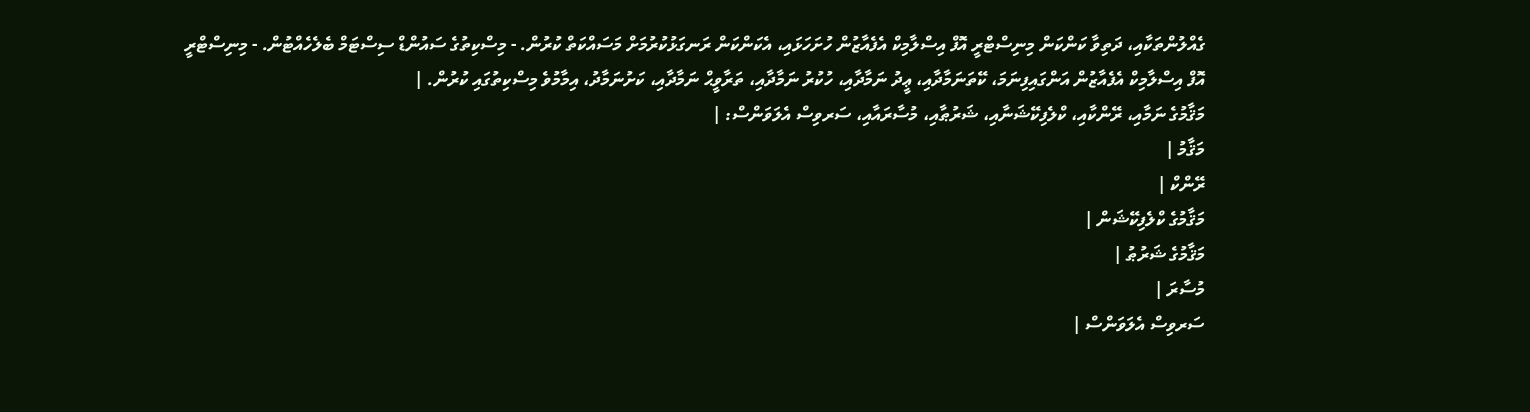ގެއްލުންތަކާއި، ދަތިވާ ކަންކަން މިނިސްޓްރީ އޮފް އިސްލާމިކް އެފެއާޒުން ހުށަހަޅައި، އެކަންކަން ރަނގަޅުކުރުމަށް މަސައްކަތް ކުރުން. - މިސްކިތުގެ ސައުންޑް ސިސްޓަމް ބެލެހެއްޓުން. - މިނިސްޓްރީ އޮފް އިސްލާމިކް އެފެއާޒުން އަންގައިފިނަމަ، ކޭތަނަމާދާއި، ޢީދު ނަމާދާއި، ހުކުރު ނަމާދާއި، ތަރާވީޙް ނަމާދާއި، ކަށުނަމާދު، އިމާމުވެ މިސްކިތުގައި ކުރުން. |
މަޤާމުގެ ނަމާއި، ރޭންކާއި، ކްލެފިކޭޝަނާއި، ޝަރުޠާއި، މުސާރައާއި، ސަރވިސް އެލަވަންސް: |
މަޤާމު |
ރޭންކް |
މަޤާމުގެ ކްލެފިކޭޝަން |
މަޤާމުގެ ޝަރުޠު |
މުސާރަ |
ސަރވިސް އެލަވަންސް |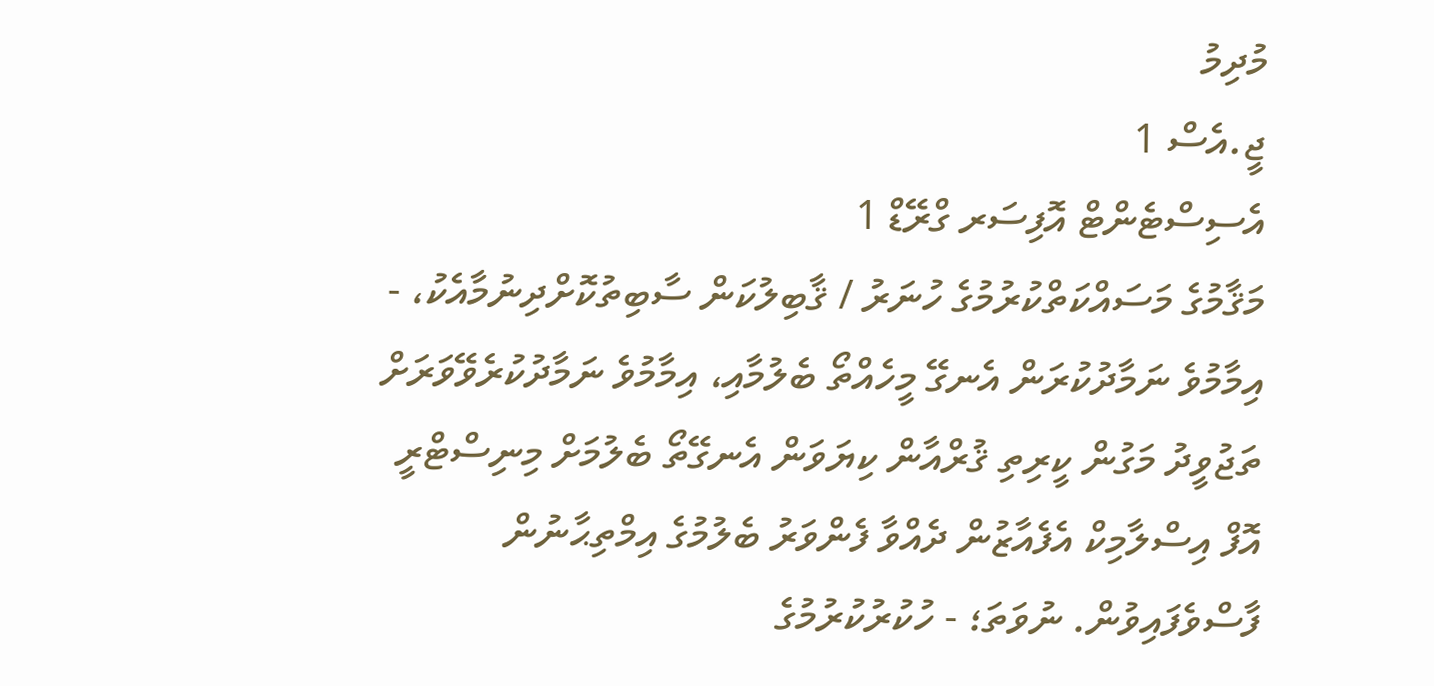މުދިމު
ޖީ.އެސް 1
އެސިސްޓެންޓް އޮފިސަރ ގްރޭޑް 1
މަޤާމުގެ މަސައްކަތްކުރުމުގެ ހުނަރު / ޤާބިލުކަން ސާބިތުކޮށްދިނުމާއެކު، - އިމާމުވެ ނަމާދުކުރަން އެނގޭ މީހެއްތޯ ބެލުމާއި، އިމާމުވެ ނަމާދުކުރެވޭވަރަށް ތަޖުވީދު މަގުން ކީރިތި ޤުރްއާން ކިޔަވަން އެނގޭތޯ ބެލުމަށް މިނިސްޓްރީ އޮފް އިސްލާމިކް އެފެއާޒުން ދެއްވާ ފެންވަރު ބެލުމުގެ އިމްތިޙާނުން ފާސްވެފައިވުން. ނުވަތަ؛ - ހުކުރުކުރުމުގެ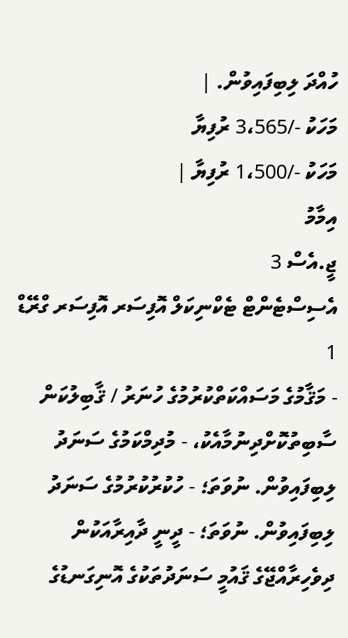ހުއްދަ ލިބިފައިވުން. |
މަހަކު -/3،565 ރުފިޔާ
މަހަކު -/1،500 ރުފިޔާ |
އިމާމު
ޖީ.އެސް 3
އެސިސްޓެންޓް ޓެކްނިކަލް އޮފިސަރ އޮފިސަރ ގްރޭޑް 1
- މަޤާމުގެ މަސައްކަތްކުރުމުގެ ހުނަރު / ޤާބިލުކަން ސާބިތުކޮށްދިނުމާއެކު، - މުދިމްކަމުގެ ސަނަދު ލިބިފައިވުން. ނުވަތަ؛ - ހުކުރުކުރުމުގެ ސަނަދު ލިބިފައިވުން. ނުވަތަ؛ - ދީނީ ދާއިރާއަކުން ދިވެހިރާއްޖޭގެ ޤައުމީ ސަނަދުތަކުގެ އޮނިގަނޑުގެ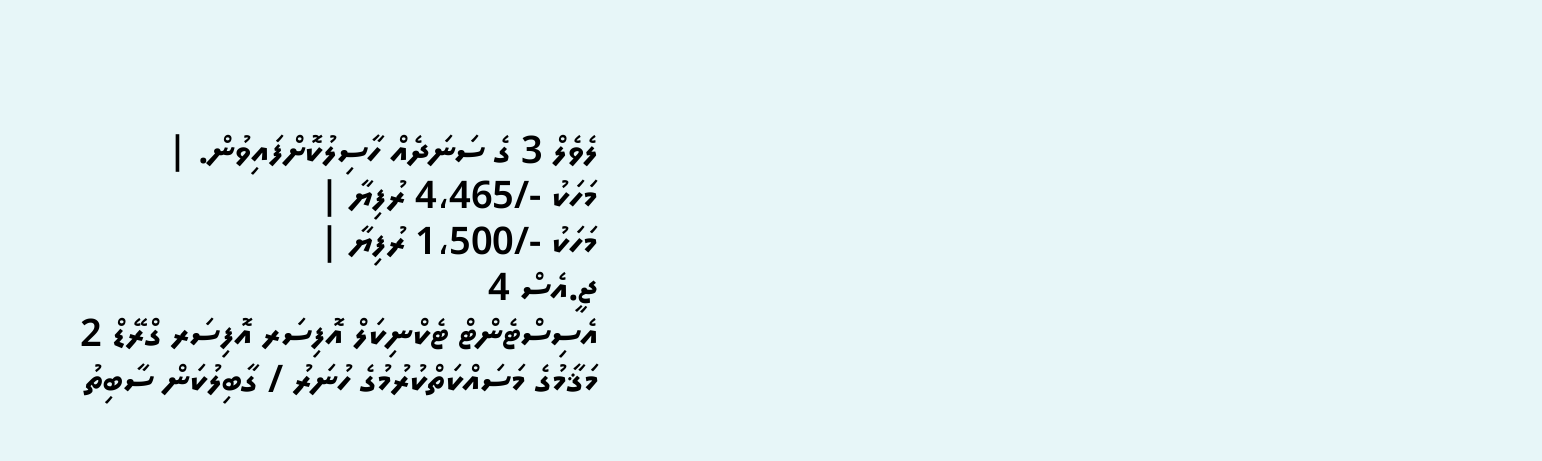ލެވެލް 3 ގެ ސަނަދެއް ހާސިލުކޮށްފައިވުން. |
މަހަކު -/4،465 ރުފިޔާ |
މަހަކު -/1،500 ރުފިޔާ |
ޖީ.އެސް 4
އެސިސްޓެންޓް ޓެކްނިކަލް އޮފިސަރ އޮފިސަރ ގްރޭޑް 2
މަޤާމުގެ މަސައްކަތްކުރުމުގެ ހުނަރު / ގާބިލުކަން ސާބިތު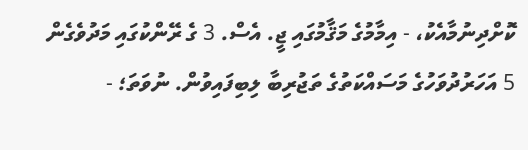ކޮށްދިނުމާއެކު، - އިމާމުގެ މަޤާމުގައި ޖީ. އެސް. 3 ގެ ރޭންކުގައި މަދުވެގެން 5 އަހަރުދުވަހުގެ މަސައްކަތުގެ ތަޖުރިބާ ލިބިފައިވުން. ނުވަތަ؛ -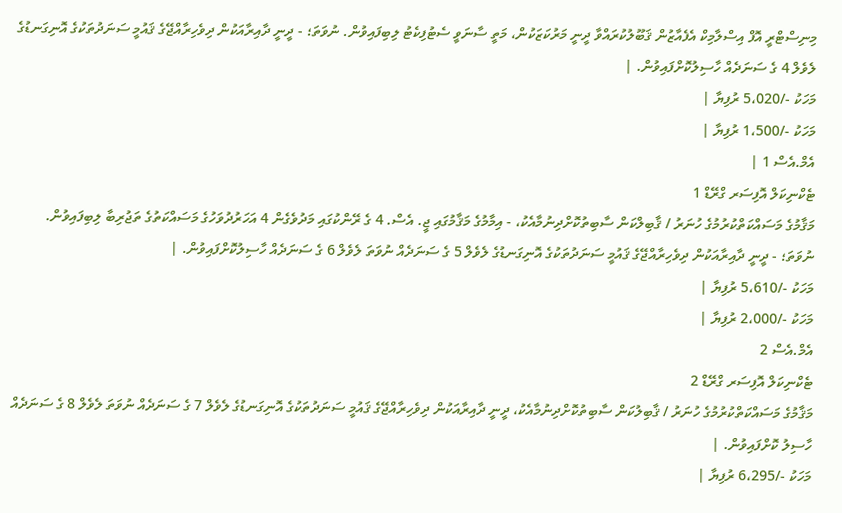މިނިސްޓްރީ އޮފް އިސްލާމިކް އެފެއާޒުން ޤަބޫލުކުރައްވާ ދީނީ މަރުކަޒަކުން، މަތީ ސާނަވީ ސެޓުފިކެޓު ލިބިފައިވުން. ނުވަތަ؛ - ދީނީ ދާއިރާއަކުން ދިވެހިރާއްޖޭގެ ޤައުމީ ސަނަދުތަކުގެ އޮނިގަނޑުގެ ލެވެލް 4 ގެ ސަނަދެއް ހާސިލުކޮށްފައިވުން. |
މަހަކު -/5،020 ރުފިޔާ |
މަހަކު -/1،500 ރުފިޔާ |
އެމް.އެސް 1 |
ޓެކްނިކަލް އޮފިސަރ ގްރޭޑް 1
މަޤާމުގެ މަސައްކަތްކުރުމުގެ ހުނަރު / ޤާބިލްކަން ސާބިތުކޮށްދިނުމާއެކު، - އިމާމުގެ މަޤާމުގައި ޖީ. އެސް. 4 ގެ ރޭންކުގައި މަދުވެގެން 4 އަހަރުދުވަހުގެ މަސައްކަތުގެ ތަޖުރިބާ ލިބިފައިވުން. ނުވަތަ؛ - ދީނީ ދާއިރާއަކުން ދިވެހިރާއްޖޭގެ ޤައުމީ ސަނަދުތަކުގެ އޮނިގަނޑުގެ ލެވެލް 5 ގެ ސަނަދެއް ނުވަތަ ލެވެލް 6 ގެ ސަނަދެއް ހާސިލުކޮށްފައިވުން. |
މަހަކު -/5،610 ރުފިޔާ |
މަހަކު -/2،000 ރުފިޔާ |
އެމް.އެސް 2
ޓެކްނިކަލް އޮފިސަރ ގްރޭޑް 2
މަޤާމުގެ މަސައްކަތްކުރުމުގެ ހުނަރު / ޤާބިލުކަން ސާބިތުކޮށްދިނުމާއެކު، ދީނީ ދާއިރާއަކުން ދިވެހިރާއްޖޭގެ ޤައުމީ ސަނަދުތަކުގެ އޮނިގަނޑުގެ ލެވެލް 7 ގެ ސަނަދެއް ނުވަތަ ލެވެލް 8 ގެ ސަނަދެއް ހާސިލު ކޮށްފައިވުން. |
މަހަކު -/6،295 ރުފިޔާ |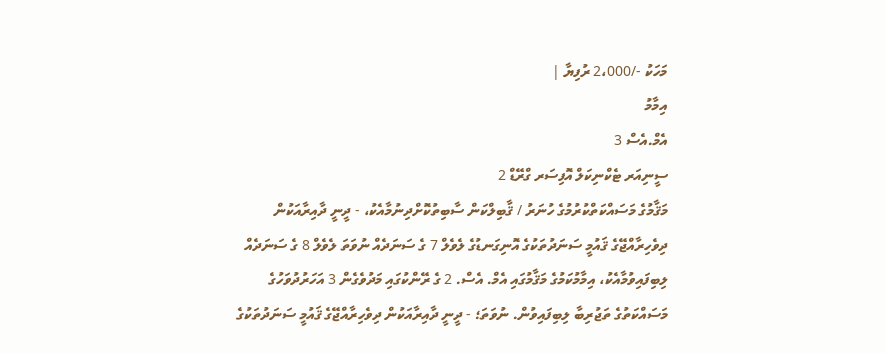މަހަކު -/2،000 ރުފިޔާ |
އިމާމު
އެމް.އެސް 3
ސީނިއަރ ޓެކްނިކަލް އޮފިސަރ ގްރޭޑް 2
މަޤާމުގެ މަސައްކަތްކުރުމުގެ ހުނަރު / ޤާބިލްކަން ސާބިތުކޮށްދިނުމާއެކު، - ދީނީ ދާއިރާއަކުން ދިވެހިރާއްޖޭގެ ޤައުމީ ސަނަދުތަކުގެ އޮނިގަނޑުގެ ލެވެލް 7 ގެ ސަނަދެއް ނުވަތަ ލެވެލް 8 ގެ ސަނަދެއް ލިބިފައިވުމާއެކު، އިމާމުކަމުގެ މަޤާމުގައި އެމް. އެސް. 2 ގެ ރޭންކުގައި މަދުވެގެން 3 އަހަރުދުވަހުގެ މަސައްކަތުގެ ތަޖުރިބާ ލިބިފައިވުން. ނުވަތަ؛ - ދީނީ ދާއިރާއަކުން ދިވެހިރާއްޖޭގެ ޤައުމީ ސަނަދުތަކުގެ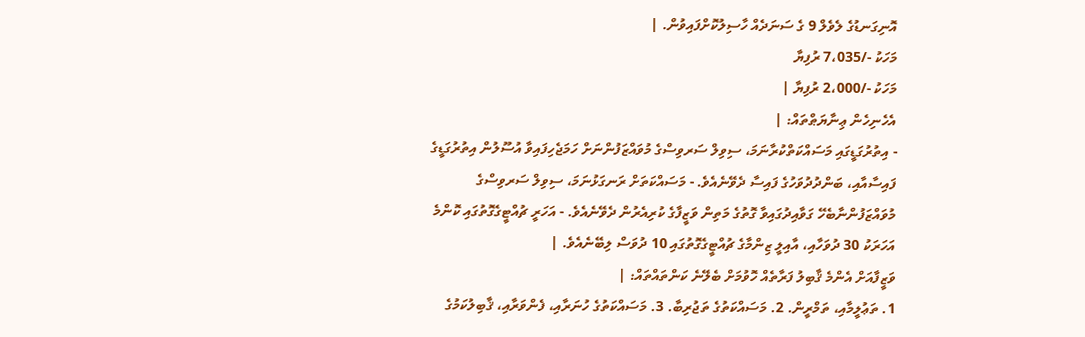އޮނިގަނޑުގެ ލެވެލް 9 ގެ ސަނަދެއް ހާސިލުކޮށްފައިވުން. |
މަހަކު -/7،035 ރުފިޔާ
މަހަކު -/2،000 ރުފިޔާ |
އެހެނިހެން ޢިނާޔަޠްތައް: |
- އިތުރުގަޑީގައި މަސައްކަތްކުރާނަމަ، ސިވިލް ސަރވިސްގެ މުވައްޒަފުންނަށް ހަމަޖެހިފައިވާ އުސޫލުން އިތުރުގަޑީގެ ފައިސާއާއި، ބަންދުދުވަހުގެ ފައިސާ ދެވޭނެއެވެ. - މަސައްކަތަށް ރަނގަޅުނަމަ، ސިވިލް ސަރވިސްގެ މުވައްޒަފުންނާބެހޭ ގަވާއިދުގައިވާ ގޮތުގެ މަތިން ވަޒީފާގެ ކުރިއެރުން ދެވޭނެއެވެ. - އަހަރީ ޗުއްޓީގެގޮތުގައި ކޮންމެ އަހަރަކު 30 ދުވަހާއި، އާއިލީ ޒިންމާގެ ޗުއްޓީގެގޮތުގައި 10 ދުވަސް ލިބޭނެއެވެ. |
ވަޒީފާއަށް އެންމެ ޤާބިލު ފަރާތެއް ހޮވުމަށް ބެލޭނެ ކަންތައްތައް: |
1. ތަޢުލީމާއި، ތަމްރީން. 2. މަސައްކަތުގެ ތަޖުރިބާ. 3. މަސައްކަތުގެ ހުނަރާއި، ފެންވަރާއި، ޤާބިލުކަމުގެ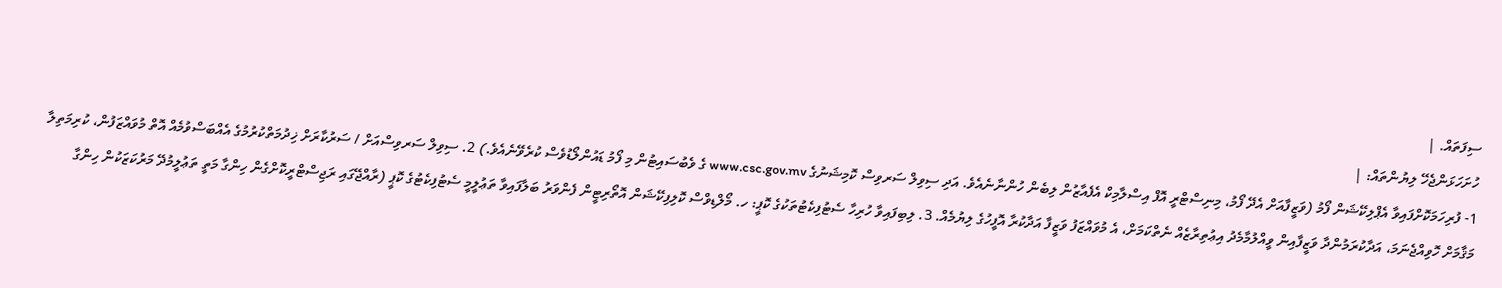ސިފަތައް. |
ހުށަހަޅަންޖެހޭ ލިޔުންތައް: |
1- ފުރިހަމަކޮށްފައިވާ އެޕްލިކޭޝަން ފޯމު (ވަޒީފާއަށް އެދޭ ފޯމު، މިނިސްޓްރީ އޮފް އިސްލާމިކް އެފެއާޒުން ލިބެން ހުންނާނެއެވެ. އަދި ސިވިލް ސަރވިސް ކޮމިޝަނުގެ www.csc.gov.mv ގެ ވެބުސައިޓުން މި ފޯމު ޑައުންލޯޑުވެސް ކުރެވޭނެއެވެ.) 2. ސިވިލް ސަރވިސްއަށް / ސަރުކާރަށް ޚިދުމަތްކުރުމުގެ އެއްބަސްވުމެއް އޮތް މުވައްޒަފުން، ކުރިމަތިލާ މަޤާމަށް ހޮވިއްޖެނަމަ، އަދާކުރަމުންދާ ވަޒީފާއިން ވީއްލުމާމެދު އިޢުތިރާޒެއް ނެތްކަމަށް، އެ މުވައްޒަފު ވަޒީފާ އަދާކުރާ އޮފީހުގެ ލިޔުމެއް. 3. ލިބިފައިވާ ހުރިހާ ސެޓުފިކެޓުތަކުގެ ކޮޕީ: ހ. މޯލްޑިވްސް ކޮލިފިކޭޝަން އޮތޯރިޓީން ފެންވަރު ބަލާފައިވާ ތަޢުލީމީ ސެޓުފިކެޓުގެ ކޮޕީ (ރާއްޖޭގައި ރަޖިސްޓްރީކޮށްގެން ހިންގާ މަތީ ތަޢުލީމުދޭ މަރުކަޒަކުން ހިންގާ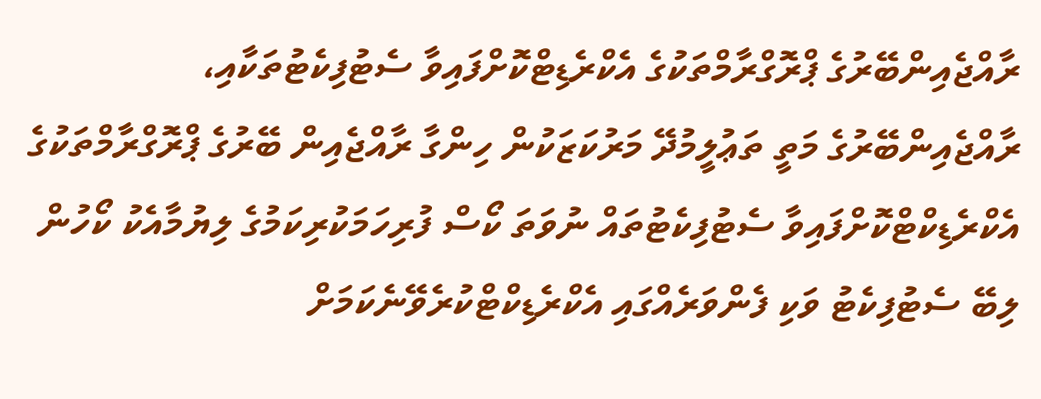ރާއްޖެއިންބޭރުގެ ޕްރޮގްރާމްތަކުގެ އެކްރެޑިޓްކޮށްފައިވާ ސެޓުފިކެޓުތަކާއި، ރާއްޖެއިންބޭރުގެ މަތީ ތަޢުލީމުދޭ މަރުކަޒަކުން ހިންގާ ރާއްޖެއިން ބޭރުގެ ޕްރޮގްރާމްތަކުގެ އެކްރެޑިކްޓްކޮށްފައިވާ ސެޓުފިކެޓުތައް ނުވަތަ ކޯސް ފުރިހަމަކުރިކަމުގެ ލިޔުމާއެކު ކޯހުން ލިބޭ ސެޓުފިކެޓު ވަކި ފެންވަރެއްގައި އެކްރެޑިކްޓްކުރެވޭނެކަމަށް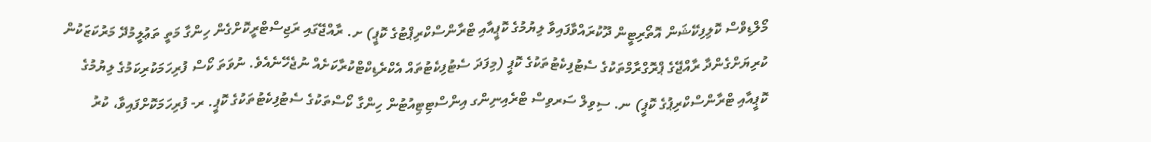މޯލްޑިވްސް ކޮލިފިކޭޝަން އޮތޯރިޓީން ދޫކުރައްވާފައިވާ ލިޔުމުގެ ކޮޕީއާއި ޓްރާންސްކްރިޕްޓުގެ ކޮޕީ) ށ. ރާއްޖޭގައި ރަޖިސްޓްރީކޮށްގެން ހިންގާ މަތީ ތަޢުލީމުދޭ މަރުކަޒަކުން ކުރިޔަށްގެންދާ ރާއްޖޭގެ ޕްރޮގްރާމްތަކުގެ ސެޓުފިކެޓުތަކުގެ ކޮޕީ (މިފަދަ ސެޓުފިކެޓުތައް އެކްރެޑިކްޓްކުރާކަށެއް ނުޖެހޭނެއެވެ. ނުވަތަ ކޯސް ފުރިހަމަކުރިކަމުގެ ލިޔުމުގެ ކޮޕީއާއި ޓްރާންސްކްރިޕުގެ ކޮޕީ) ނ. ސިވިލް ސަރވިސް ޓްރެއިނިންގ އިންސްޓިޓިއުޓުން ހިންގާ ކޯސްތަކުގެ ސެޓުފިކެޓުތަކުގެ ކޮޕީ. ރ- ފުރިހަމަކޮށްފައިވާ، ކުރު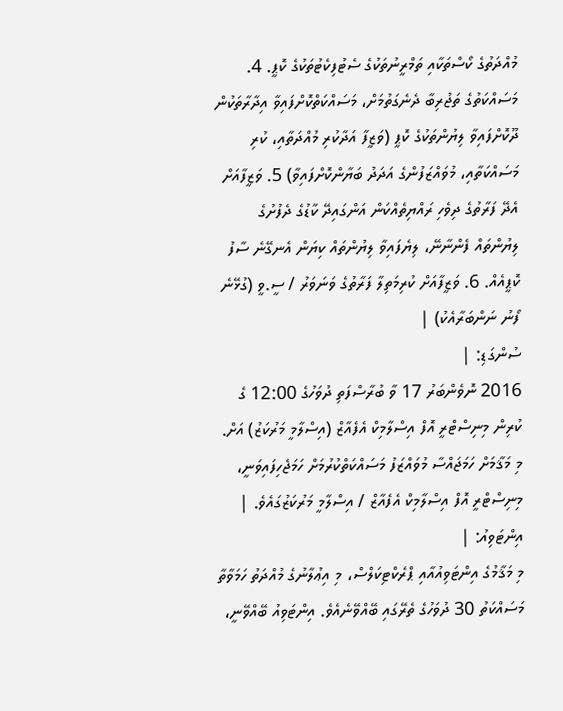މުއްދަތުގެ ކޯސްތަކާއި ތަމްރީނުތަކުގެ ސެޓުފިކެޓުތަކުގެ ކޮޕީ. 4. މަސައްކަތުގެ ތަޖުރިބާ ދެނެގަތުމަށް، މަސައްކަތްކޮށްފައިވާ އިދާރާތަކުން ދޫކޮށްފައިވާ ލިޔުންތަކުގެ ކޮޕީ (ވަޒީފާ އަދާކުރި މުއްދަތާއި، ކުރި މަސައްކަތާއި، މުވައްޒަފުންގެ އަދަދު ބަޔާންކޮށްފައިވާ) 5. ވަޒީފާއަށް އެދޭ ފަރާތުގެ ދިވެހި ރައްޔިތެއްކަން އަންގައިދޭ ކާޑުގެ ދެފުށުގެ ލިޔުންތައް ފެންނާނޭ، ލިޔެފައިވާ ލިޔުންތައް ކިޔަން އެނގޭނެ ސާފު ކޮޕީއެއް. 6. ވަޒީފާއަށް ކުރިމަތިލާ ފަރާތުގެ ވަނަވަރު / ސީ.ވީ (ގުޅޭނެ ފޯނު ނަންބަރާއެކު) |
ސުންގަޑި: |
2016 ނޮވެންބަރު 17 ވާ ބުރާސްފަތި ދުވަހުގެ 12:00 ގެ ކުރިން މިނިސްޓްރީ އޮފް އިސްލާމިކް އެފެއާޒް (އިސްލާމީ މަރުކަޒު) އަށް. މި މަޤާމަށް ހަމަޖައްސާ މުވައްޒަފު މަސައްކަތްކުރުމަށް ހަމަޖެހިފައިވަނީ، މިނިސްޓްރީ އޮފް އިސްލާމިކް އެފެއާޒް / އިސްލާމީ މަރުކަޒުގައެވެ. |
އިންޓަވިއު: |
މި މަޤާމުގެ އިންޓަވިއުއާއި ޕްރެކްޓިކަލްސް، މި އިޢުލާނުގެ މުއްދަތު ހަމަވާތާ މަސައްކަތު 30 ދުވަހުގެ ތެރޭގައި ބޭއްވޭނެއެވެ. އިންޓަވިއު ބޭއްވޭނީ،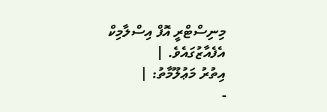މިނިސްޓްރީ އޮފް އިސްލާމިކް އެފެއާޒުގައެވެ. |
އިތުރު މަޢުލޫމާތު: |
-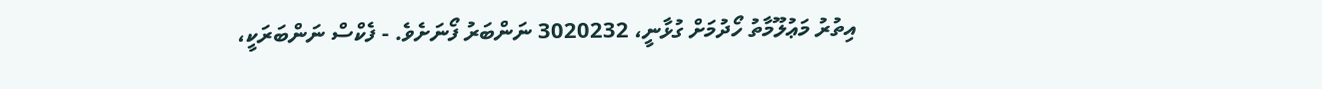އިތުރު މަޢުލޫމާތު ހޯދުމަށް ގުޅާނީ، 3020232 ނަންބަރު ފޯނަށެވެ. - ފެކްސް ނަންބަރަކީ،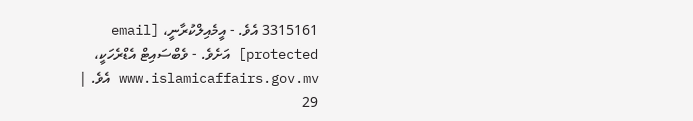3315161 އެވެ. - އީމެއިލްކުރާނީ، [email protected] އަށެވެ. - ވެބްސައިޓް އެޑްރެހަކީ، www.islamicaffairs.gov.mv އެވެ. |
29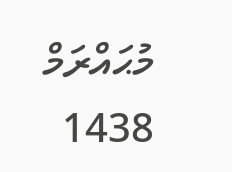މުޙައްރަމް 1438